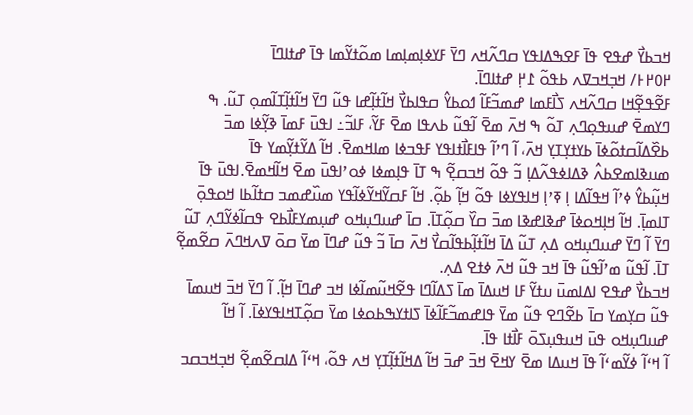ߞߏߕߌ߯ ߝߟߐ ߟߊ߫ ߓߐߒߡߊߟߌ ߛߣߍ߬ߞߍ ߣߌ߫ ߓߌߦߊ߲ߘߊ߲ߘߊ ߘߋ߬ߙߌ߬ߘߊ ߟߊ߫ ߝߙߊߣߊ߫
߂߀߂߅/ ߞߏ߲ߞߏߜߍ ߕߟߋ߬ ߁߂߲ ߝߙߊߣߊ߫.
ߓߐ߬ߟߐ߲߬ߞߊ ߛߣߍ߬ߞߍ ߖߊ߯ߓߘߊ ߝߘߏ߬ߓߊ߬ ߗߋߕߌ߮ ߛߟߊߕߌ߯ ߞߊ߬ߙߊ߲߬ߝߊ ߟߎ߬ ߣߌ߫ ߞߊ߬ߙߊ߲߬ߠߊ߬ߘߋ߲ ߠߎ߬. ߒ ߣߌߘߐ߫ ߝߎߟߋ߲ߣߍ߲ ߠߋ߬ ߒ ߞߍ߫ ߘߐ߫ ߊ߬ߟߎ߬ ߕߍߟߊ ߘߐ߫ ߓߌ߬، ߓߊߏ߬߸ ߊߟߎ߫ ߓߘߊ߫ ߢߌ߲߬ߦߊ ߘߏ߫ ߕߐ߰ߡߊ߬ߛߙߋ߬ߦߊ߫ ߕߌߙߌ߲ߠߌ߲ ߞߍ߫، ߊ߬ ߣߴߊ߬ ߟߊߓߊ߯ߙߊߟߌ ߓߟߏߦߊ ߘߊߞߘߐ߫. ߞߊ߬ ߡߌ߬ߙߌ߲߬ߘߌ ߟߊ߫ ߘߎߢߊߘߐߕߍ߮ ߢߡߊߦߟߍ߬ߡߊ߲ ߏ߬ ߟߋ߬ ߞߏߛߐ߲߬ ߒ ߠߊ߫ ߟߊ߲ߘߦߊ ߦߋߴߊߟߎ߫ ߘߐ߫ ߞߊ߬ߞߘߐ߫.ߊߟߎ߫ ߟߊ߫ ߞߎ߲߬ߕߌ߮ ߦߴߊ߬ ߞߟߊ߬ߡߊ ߊ߲ ߧߴߊ߲ ߞߊߟߌߦߊ ߟߋ߬ ߞߊ߲߬ ߕߋ߲߬. ߞߊ߬ ߓߛߌ߬ߞߌ߬ߦߊ߬ߟߌ ߘߎ߰ߝߘߏ ߛߙߊ߬ߕߊ ߞߋߟߋ߲߫ ߠߊߘߊ߲߫. ߞߊ߬ ߞߊ߲ߞߋߦߊ߫ ߝߢߊߝߢߊ ߘߏ߫ ߛߌ߰ ߛߋ߲߬ߠߊ߫. ߛߊ߫ ߝߎߣߎ߲ߞߋ ߝߎ߲ߘߌߓߊ߯ߕߐ ߟߛߊ߬ߦߌ߬ߣߍ߲ ߠߎ߬ ߣߌ߫ ߊ߬ ߣߌ߫ ߝߎߣߎ߲ߞߋ ߡߍ߲ ߠߎ߬ ߡߊ߫ ߞߊ߬ߙߊ߲߬ߕߟߊ߬ߛߌ߯ ߞߍ߫ ߛߊ߫ ߏ߬ ߟߎ߬ ߝߣߊ߫ ߘߌ߫ ߛߋ߫ ߜߍߞߣߍ߫ ߛߐ߬ߘߐ߲߬ ߠߊ߫. ߊ߬ߟߎ߬ ߘߴߊ߬ߟߎ߬ ߟߊ߫ ߞߏ ߟߎ߬ ߞߍ߫ ߦߙߐ ߡߍ߲.
ߞߏߕߌ߯ ߝߟߐ ߊߡߊߘߎ߫ ߎߙߌ߬ ߓߊ ߞߎߡߊ߫ ߘߊ߫ ߖߡߊ߬ߣߊ ߟߐ߬ߞߎ߬ߘߊ߬ߦߊ ߞߏ ߝߣߊ߫ ߞߊ߲߬. ߊ߬ ߣߌ߫ ߞߏ߫ ߞߎߘߊ߫ ߟߎ߬ ߛߌ߲ߘߌ ߛߊ߫ ߕߐ߬ߣߐ ߟߎ߬ ߘߌ߫ ߟߊߝߘߏ߬ߓߊ߬ߦߊ߫ ߖߊߙߌߒߕߋߦߊ ߘߌ߫ ߛߋ߲߬ߠߞߊߟߌߦߊ߫. ߊ߬ ߞߊ߬ ߝߎߣߎ߲ߞߋ ߟߎ߫ ߞߎߟߎ߲ߖߋ߫ ߓߊ߯ߙߊ ߟߊ߫.
ߊ߬ ߞߵߊ߬ ߦߌ߬ߘߵߊ߬ ߟߊ߫ ߞߎߡߊ ߘߐ߫ ߌߞߐ߫ ߞߏ߫ ߝߏ߫ ߞߊ߬ ߡߞߊ߬ߙߊ߲߬ߠߌ߲ ߞߍ ߟߋ߬، ߞߵߊ߬ ߡߊߛߐ߬ߘߐ߲߬ ߞߏ߲ߞߏߛߏ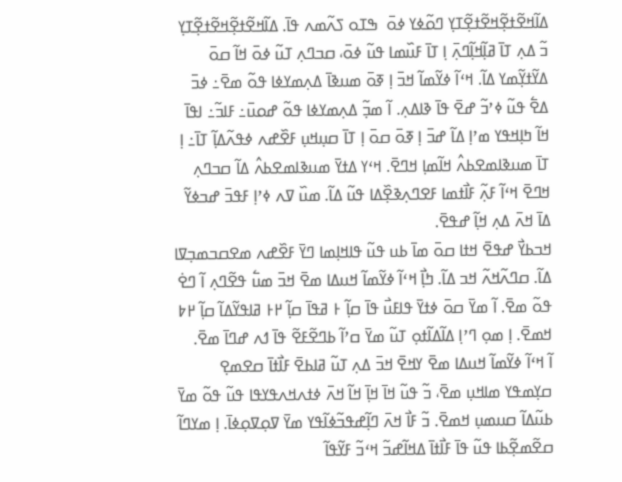ߡߊ߬ߞߐ߬ߙߐ߲߬ߞߐ߬ߙߐ߲߬ߠߌ߲ ߣߋ߬ߦߌ ߦߋ߫  ߒߠߋ ߖߍ߬ߘߍ ߟߊ߫. ߡߊ߬ߞߐ߬ߙߐ߲߬ߞߐ߬ߙߐ߲߬ߠߌ߲ ߏ߬ ߡߍ߲ ߠߊ߫ ߥߊ߲߬ߞߊ߲߬ߣߍ߲߫ ߊ߲ ߠߊ߫ ߓߎ߰ߘߊ ߟߎ߬ ߦߋ߫، ߛߏߣߍ߲ ߠߎ߬ ߦߋ߫ ߞߊ߬ ߛߋ߫ ߡߌ߬ߙߌ߲߬ߘߌ ߡߊ߬. ߞߵߊ߬ ߦߌ߬ߘߊ߬ ߞߏ߫ ߊ߲ ߧߋ߫ ߘߎߢߊ߫ ߡߍ߲ߘߌߦߊ ߟߋ߬ ߘߐ߫߸ ߦߏ߫ ߡߐ߱ ߟߎ߬ ߦߴߏ߬ ߝߐ߫ ߟߊ߫ ߢߊߡߍ߲. ߊ߬ ߘߏ߲߬ ߡߍ߲ߘߌߦߊ ߟߋ߬ ߝߋߎ߫߸ ߓߊߏ߬߸ ߊߟߊ߫ ߞߊ߬ ߤߊ߲ߞߟߌ ߘߴߊ߲ ߡߊ߬ ߝߏ߫ ߊ߲ ߧߋ߫ ߛߋ߫ ߊ߲ ߠߊ߫ ߛߎ߲ߞߎ߲ ߓߐ߰ߝߍ ߦߟߍ߬ߡߊ߲߬ ߠߊ߫߸ ߊ߲ ߠߊ߫ ߘߎߢߊߘߐߕߍ߮ ߞߊ߬ߘߊ߲ ߞߣߐ߫. ߞߵߌ ߡߙߌ߫ ߘߎߢߊߘߐߕߍ߮ ߡߊ߬ ߛߏߣߍ߲ ߞߣߐ߫ ߞߵߊ߬ ߓߍ߲߬ ߓߊ߯ߙߘߊ ߓߐߣߍ߲ߢߐ߲߰ߡߊ ߟߎ߬ ߡߊ߬. ߘߎ߰ ߜߍ ߦߴߊ߲ ߓߟߏ߫ ߝߏߦߌ߬ ߡߊ߫ ߞߍ߫ ߡߍ߲ ߞߊ߲߬ ߝߟߐ߫.
ߞߏߕߌ߯ ߝߟߐ߫ ߞߙߊ ߛߋ߫ ߘߊ߫ ߕߎ ߟߎ߬ ߟߊߞߊ߲ߘߊ ߣߌ߫ ߓߐ߰ߝߍ ߘߐߛߏߘߏ߲ߜߊ ߡߊ߬. ߛߣߍ߬ߞߍ߬ ߞߏ ߡߊ߬. ߤߊ߲߯ ߞߵߊ߬ ߦߌ߬ߘߊ߬ ߞߎߡߊ ߘߐ߫ ߞߏ߫ ߘߎ߱ ߟߐ߬ߣߍ߲ ߊ߬ ߣߐ߭ ߟߋ߬ ߘߐ߫. ߊ߬ ߘߌ߫ ߛߋ߫ ߦߙߌ߫ ߟߊߓߎ߯ ߟߊ߫ ߛߊ߲߬ ߅ ߥߟߊ߫ ߛߊ߲߬ ߂߅ ߥߊߟߌ߬ߡߊ߬ ߛߊ߲߬ ߂߈ ߞߘߐ߫. ߊ߲ ߘߋ߲ ߣߴߊ߲ ߡߊ߬ߡߊ߬ߙߋ߲ ߠߎ߬ ߘߌ߫ ߛߴߊ߬ ߕߣߐ߬ߓߐ߬ ߟߊ߫ ߗߍ ߝߣߊ߫ ߘߐ߫.
ߊ߬ ߞߵߊ߬ ߦߌ߬ߘߊ߬ ߞߎߡߊ ߘߐ߫ ߌߞߐ߫ ߞߏ߫ ߡߍ߲ ߠߎ߬ ߥߊߕߐ߫ ߓߊ߯ߙߊ߫ ߛߐߘߐ߲ ߛߌ߲ߘߟߌ ߘߊߞߎ߲ ߘߐ߫، ߏ߬ ߟߎ߬ ߞߊ߫ ߞߊ߲߫ ߞߊ߬ ߞߍ߫ ߦߙߍߞߍߟߌߟߊ ߟߎ߬ ߟߋ߬ ߘߌ߫ ߕߎ߬ߡߊ߬ ߛߎߘߎ߲ ߞߘߐ߫. ߏ߬ ߓߊ߯ ߞߍ߫ ߣߊ߲߬ߝߟߏ߬ߦߊ߬ߟߌ ߘߌ߫ ߜߋ߲ߜߋ߲ߦߊ߫. ߊ߲ ߘߌߣߊ߬ ߛߐ߬ߘߐ߲߬ߕߊ ߟߎ߬ ߟߊ߫ ߓߊ߯ߙߊ߫ ߡߞߊ߬ߝߏ߬ ߞߵߏ߬ ߓߌ߬ߟߊ߬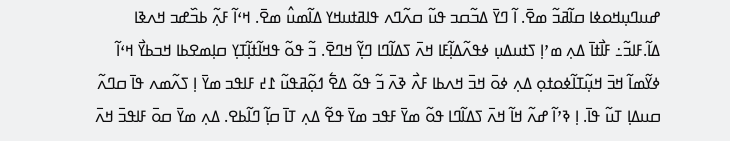ߝߎߣߎ߲ߞߋߦߊ ߛߊ߬ߥߏ߬ ߘߐ߫. ߊ߬ ߣߌ߫ ߡߏ߬ߛߏ ߟߎ߬ ߛߍ߬ߣߍ ߟߊߥߙߎߞߌ ߡߊ߬ߘߎ߮ ߘߐ߫. ߞߵߊ߬ ߓߍ߲߬ ߕߏ߰ߝߏ ߞߍߢߊ ߡߊ߬.ߓߊߏ߬߸ ߓߊ߯ߙߊ߫ ߡߍ߲ ߘߴߊ߲ ߖߙߎߡߎ߲ ߦߟߍ߬ߡߊ߲߬ߓߊ ߞߍ߫ ߖߡߊ߬ߣߊ ߣߌ߲߬ ߞߣߐ߫. ߏ߬ ߟߋ߬ ߟߞߊ߬ߙߊ߲߬ߠߌ߲ ߛߊ߲ߘߐߕߊ ߞߏߕߌ߯ ߞߵߊ߬ ߦߌ߬ߘߊ߬ ߞߏ߫ ߞߎ߲߬ߠߊ߬ߦߋߙߋ߲ ߡߍ߲ ߦߋ߫ ߞߏ߫ ߞߍߕߊ ߓߍ߯ ߢߍ߫ ߏ߬ ߟߋ߬ ߡߐ߱ ߗߋ߲߬ߥߟߎ߬ ߁߄ ߓߊߟߏ ߘߌ߫ ߊ߲ ߖߍ߬ߘߍ ߟߊ߫ ߛߣߍ߬ ߛߎߡߊ߲ ߠߎ߬ ߟߊ߫. ߊ߲ ߢߴߊ߬ ߝߍ߬ ߞߊ߬ ߞߍ߫ ߖߡߊ߬ߣߊ ߟߋ߬ ߘߌ߫ ߓߟߏ ߘߌ߫ ߟߐ߬ ߡߍ߲ ߠߊ߫ ߛߊ߲߬ ߣߊ߬ߕߐ. ߡߍ߲ ߘߌ߫ ߛߋ߫ ߓߊߟߏ߫ ߞߍ߫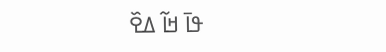ߟߊ߫ ߞߊ߬ ߡߐ߰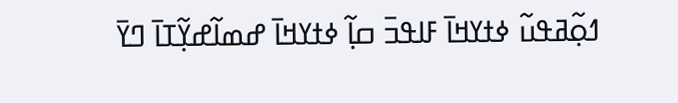ߗߋ߲߬ߥߟߎ߬ ߦߙߌߞߊ߫ ߓߊߟߏ߫ ߛߊ߲߬ ߦߙߌߞߊ߫ ߝߘߊ߬ߝߌ߲߬ߠߊ߫ ߣߌ߫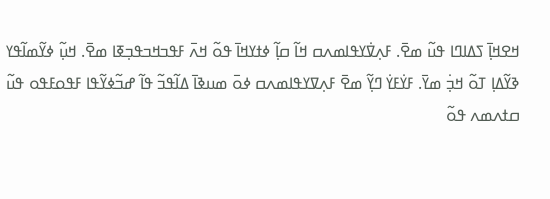ߞߐߞߊ߲߫ ߖߡߊߣߊ ߟߎ߬ ߘߐ߫. ߓߍ߲ߜ߭ߌߟߊߘߍߛ ߞߊ߬ ߛߊ߲߬ ߦߙߌߞߊ߫ ߟߋ߬ ߞߍ߫ ߓߟߏߞߏߟߏ߲ߧߊ ߘߐ߫. ߞߎ߲߬ ߦߌ߬ߘߊ߬ߟߌ ߢߌ߬ߡߊ߲ ߠߋ߬ ߞߏ߲߭ ߘߌ߫. ߓߌ߭ߓߌ߭ ߣߌ߲߬ ߘߐ߫ ߓߍ߲ߜߌߟߊߘߍߛ ߦߋ߫ ߘߎߢߊ߫ ߡߊ߬ߟߏ߬ ߟߊ߬ ߝߏ߬ߦߌ߬ߟߊ ߓߟߋߓߟߋ ߟߎ߬ ߛߙߍߘߍ ߟߋ߬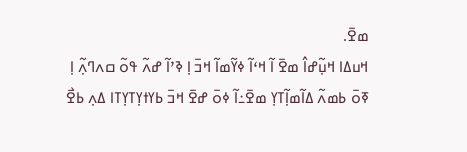ߘߐ߫.
ߞߎߡߊ ߞߎ߲߬ߝߊ߮ ߘߐ߫ ߊ߬ ߞߵߊ߬ ߦߌ߬ߘߊ߬ ߞߏ߫ ߊ߲ ߢߴߊ߬ ߝߍ߬ ߟߋ߬ ߛߍߣߍ߲߬ ߊ߲ ߧߋ߫ ߕߘߍ߬ ߡߊ߬ߘߊ߲߬ߠߌ߲ ߘߐ߫߸ߊ߬ ߦߋ߫ ߝߐ߫ ߞߏ߫ ߕߌߙߌ߲ߠߌ߲ߠߊ ߡߍ߲ ߕߐ߯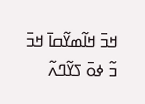ߞߏ߫ ߞߊ߬ߘߌ߬ߛߊ߫ ߞߏ߫ ߏ߬ ߦߋ߫ ߖߌ߬ߣߍ߬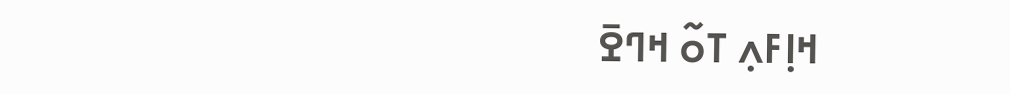ߞߊ߲ߓߍ߲ ߠߋ߬ ߞߣߐ߫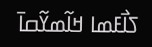ߖߊ߯ߓߘߊ ߞߊ߬ߘߌ߬ߛߊ߫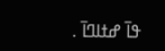ߟߊ߫ ߝߙߊߣߊ߫ .